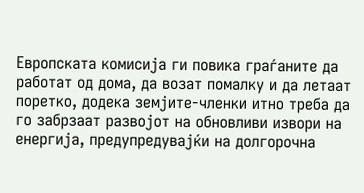Европската комисија ги повика граѓаните да работат од дома, да возат помалку и да летаат поретко, додека земјите-членки итно треба да го забрзаат развојот на обновливи извори на енергија, предупредувајќи на долгорочна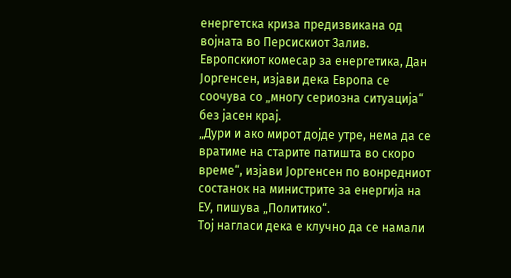енергетска криза предизвикана од војната во Персискиот Залив.
Европскиот комесар за енергетика, Дан Јоргенсен, изјави дека Европа се соочува со „многу сериозна ситуација“ без јасен крај.
„Дури и ако мирот дојде утре, нема да се вратиме на старите патишта во скоро време“, изјави Јоргенсен по вонредниот состанок на министрите за енергија на ЕУ, пишува „Политико“.
Тој нагласи дека е клучно да се намали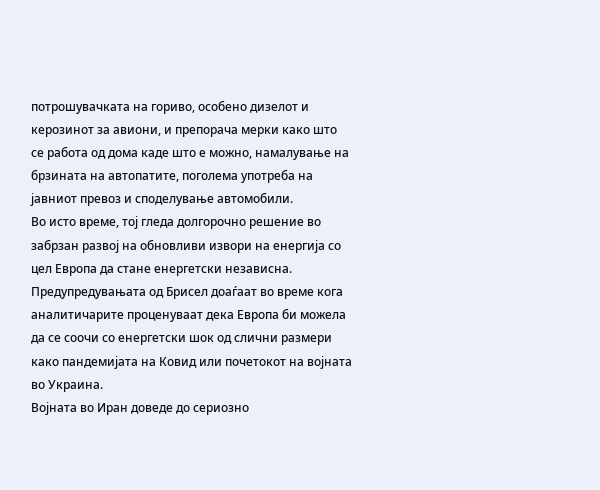потрошувачката на гориво, особено дизелот и керозинот за авиони, и препорача мерки како што се работа од дома каде што е можно, намалување на брзината на автопатите, поголема употреба на јавниот превоз и споделување автомобили.
Во исто време, тој гледа долгорочно решение во забрзан развој на обновливи извори на енергија со цел Европа да стане енергетски независна.
Предупредувањата од Брисел доаѓаат во време кога аналитичарите проценуваат дека Европа би можела да се соочи со енергетски шок од слични размери како пандемијата на Ковид или почетокот на војната во Украина.
Војната во Иран доведе до сериозно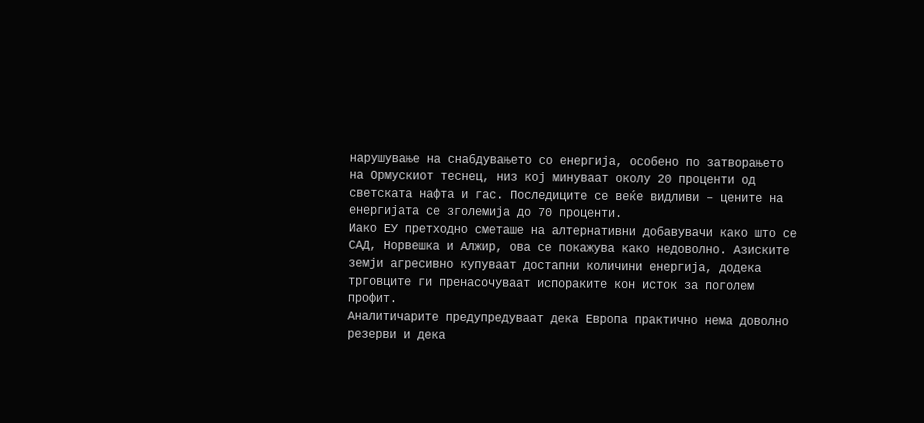нарушување на снабдувањето со енергија, особено по затворањето на Ормускиот теснец, низ кој минуваат околу 20 проценти од светската нафта и гас. Последиците се веќе видливи – цените на енергијата се зголемија до 70 проценти.
Иако ЕУ претходно сметаше на алтернативни добавувачи како што се САД, Норвешка и Алжир, ова се покажува како недоволно. Азиските земји агресивно купуваат достапни количини енергија, додека трговците ги пренасочуваат испораките кон исток за поголем профит.
Аналитичарите предупредуваат дека Европа практично нема доволно резерви и дека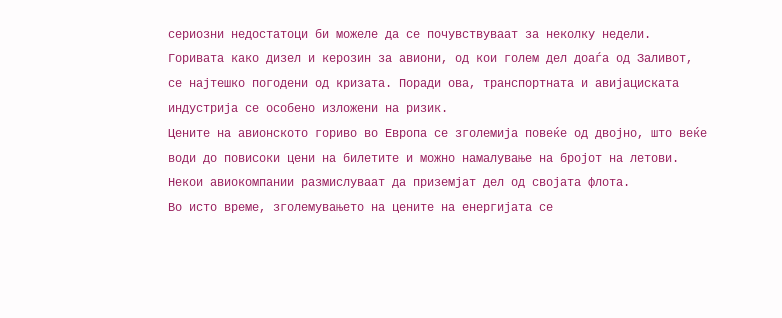сериозни недостатоци би можеле да се почувствуваат за неколку недели.
Горивата како дизел и керозин за авиони, од кои голем дел доаѓа од Заливот, се најтешко погодени од кризата. Поради ова, транспортната и авијациската индустрија се особено изложени на ризик.
Цените на авионското гориво во Европа се зголемија повеќе од двојно, што веќе води до повисоки цени на билетите и можно намалување на бројот на летови. Некои авиокомпании размислуваат да приземјат дел од својата флота.
Во исто време, зголемувањето на цените на енергијата се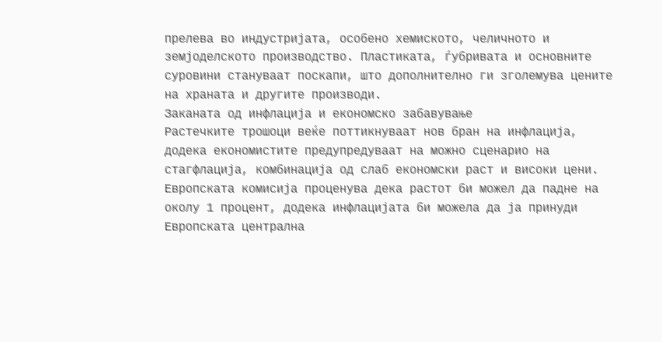прелева во индустријата, особено хемиското, челичното и земјоделското производство. Пластиката, ѓубривата и основните суровини стануваат поскапи, што дополнително ги зголемува цените на храната и другите производи.
Заканата од инфлација и економско забавување
Растечките трошоци веќе поттикнуваат нов бран на инфлација, додека економистите предупредуваат на можно сценарио на стагфлација, комбинација од слаб економски раст и високи цени.
Европската комисија проценува дека растот би можел да падне на околу 1 процент, додека инфлацијата би можела да ја принуди Европската централна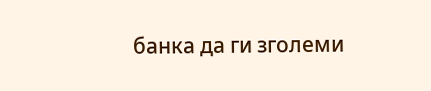банка да ги зголеми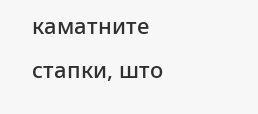каматните стапки, што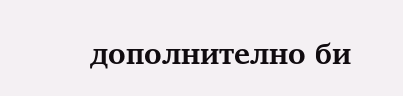дополнително би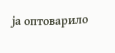ја оптоварило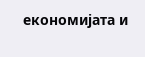економијата и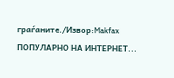граѓаните./Извор:Makfax
ПОПУЛАРНО НА ИНТЕРНЕТ...